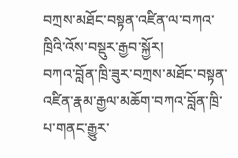བཀྲས་མཐོང་བསྟན་འཛིན་ལ་བཀའ་ཁྲིའི་འོས་བསྡུར་རྒྱབ་སྐྱོར།
བཀའ་བློན་ཁྲི་ཟུར་བཀྲས་མཐོང་བསྟན་འཛིན་རྣམ་རྒྱལ་མཆོག་བཀའ་བློན་ཁྲི་པ་གནང་རྒྱུར་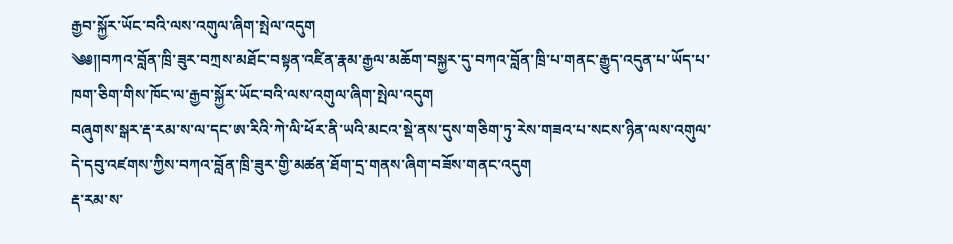རྒྱབ་སྐྱོར་ཡོང་བའི་ལས་འགུལ་ཞིག་སྤེལ་འདུག
༄༅༎བཀའ་བློན་ཁྲི་ཟུར་བཀྲས་མཐོང་བསྟན་འཛིན་རྣམ་རྒྱལ་མཆོག་བསྐྱར་དུ་བཀའ་བློན་ཁྲི་པ་གནང་རྒྱུད་འདུན་པ་ཡོད་པ་ཁག་ཅིག་གིས་ཁོང་ལ་རྒྱབ་སྐྱོར་ཡོང་བའི་ལས་འགུལ་ཞིག་སྤེལ་འདུག
བཞུགས་སྒར་རྡ་རམ་ས་ལ་དང་ཨ་རིའི་ཀེ་ལི་ཕོར་ནི་ཡའི་མངའ་སྡེ་ནས་དུས་གཅིག་ཏུ་རེས་གཟའ་པ་སངས་ཉིན་ལས་འགུལ་དེ་དབུ་འཛགས་ཀྱིས་བཀའ་བློན་ཁྲི་ཟུར་གྱི་མཚན་ཐོག་དྲ་གནས་ཞིག་བཟོས་གནང་འདུག
རྡ་རམ་ས་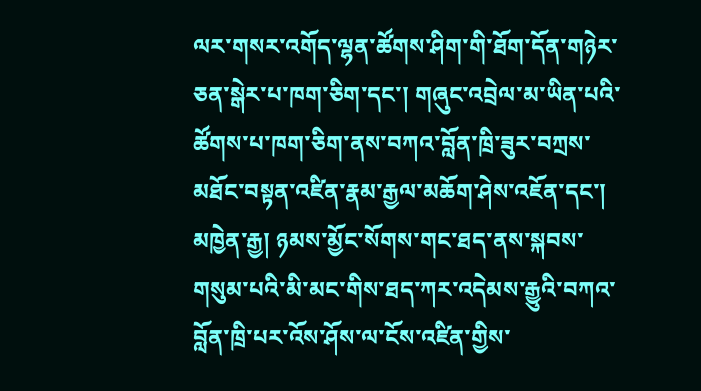ལར་གསར་འགོད་ལྷན་ཚོགས་ཤིག་གི་ཐོག་དོན་གཉེར་ཅན་སྒེར་པ་ཁག་ཅིག་དང་། གཞུང་འབྲེལ་མ་ཡིན་པའི་ཚོགས་པ་ཁག་ཅིག་ནས་བཀའ་བློན་ཁྲི་ཟུར་བཀྲས་མཐོང་བསྟན་འཛིན་རྣམ་རྒྱལ་མཆོག་ཤེས་འཇོན་དང་། མཁྱེན་རྒྱ། ཉམས་མྱོང་སོགས་གང་ཐད་ནས་སྐབས་གསུམ་པའི་མི་མང་གིས་ཐད་ཀར་འདེམས་རྒྱུའི་བཀའ་བློན་ཁྲི་པར་འོས་ཤོས་ལ་ངོས་འཛིན་གྱིས་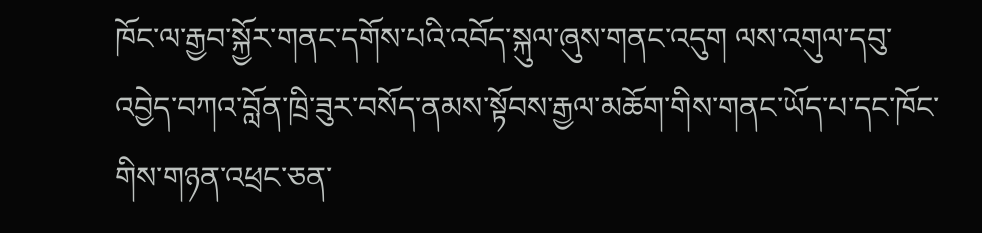ཁོང་ལ་རྒྱབ་སྐྱོར་གནང་དགོས་པའི་འབོད་སྐུལ་ཞུས་གནང་འདུག ལས་འགུལ་དབུ་འབྱེད་བཀའ་བློན་ཁྲི་ཟུར་བསོད་ནམས་སྟོབས་རྒྱལ་མཆོག་གིས་གནང་ཡོད་པ་དང་ཁོང་གིས་གཉན་འཕྲང་ཅན་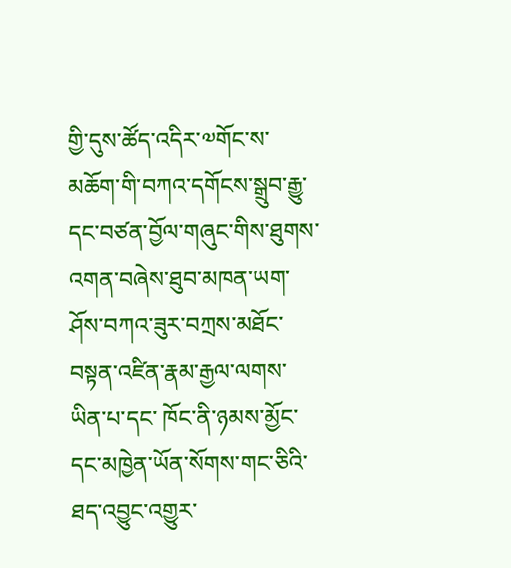གྱི་དུས་ཚོད་འདིར་༧གོང་ས་མཆོག་གི་བཀའ་དགོངས་སྒྲུབ་རྒྱུ་དང་བཙན་བྱོལ་གཞུང་གིས་ཐུགས་འགན་བཞེས་ཐུབ་མཁན་ཡག་ཤོས་བཀའ་ཟུར་བཀྲས་མཐོང་བསྟན་འཛིན་རྣམ་རྒྱལ་ལགས་ཡིན་པ་དང་ ཁོང་ནི་ཉམས་མྱོང་དང་མཁྱེན་ཡོན་སོགས་གང་ཅིའི་ཐད་འབྱུང་འགྱུར་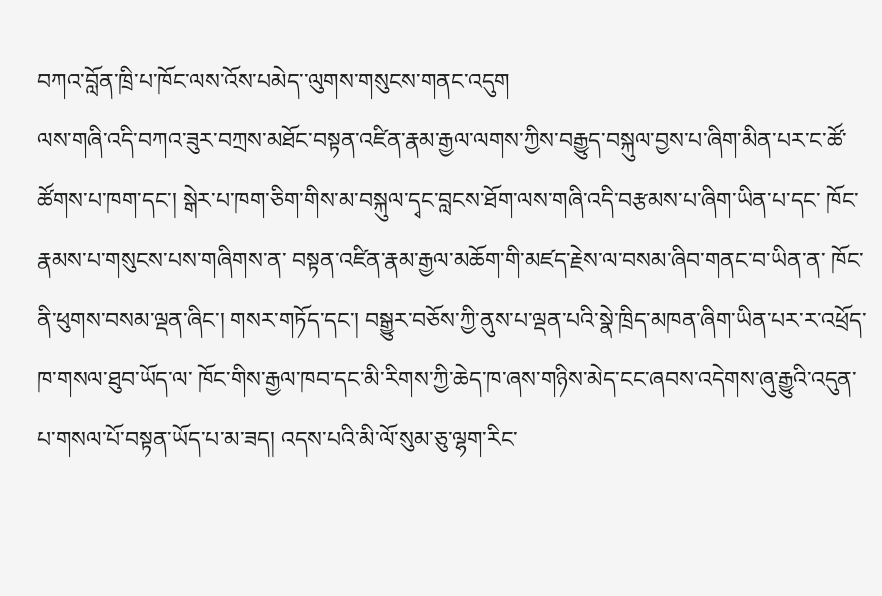བཀའ་བློན་ཁྲི་པ་ཁོང་ལས་འོས་པམེད་་ལུགས་གསུངས་གནང་འདུག
ལས་གཞི་འདི་བཀའ་ཟུར་བཀྲས་མཐོང་བསྟན་འཛིན་རྣམ་རྒྱལ་ལགས་ཀྱིས་བརྒྱུད་བསྐུལ་བྱས་པ་ཞིག་མིན་པར་ང་ཚོ་ཚོགས་པ་ཁག་དང་། སྒེར་པ་ཁག་ཅིག་གིས་མ་བསྐུལ་དྭང་བླངས་ཐོག་ལས་གཞི་འདི་བརྩམས་པ་ཞིག་ཡིན་པ་དང་ ཁོང་རྣམས་པ་གསུངས་པས་གཞིགས་ན་ བསྟན་འཛིན་རྣམ་རྒྱལ་མཆོག་གི་མཛད་རྗེས་ལ་བསམ་ཞིབ་གནང་བ་ཡིན་ན་ ཁོང་ནི་ཕུགས་བསམ་ལྡན་ཞིང་། གསར་གཏོད་དང་། བསྒྱུར་བཅོས་ཀྱི་ནུས་པ་ལྡན་པའི་སྣེ་ཁྲིད་མཁན་ཞིག་ཡིན་པར་ར་འཕྲོད་ཁ་གསལ་ཐུབ་ཡོད་ལ་ ཁོང་གིས་རྒྱལ་ཁབ་དང་མི་རིགས་ཀྱི་ཆེད་ཁ་ཞས་གཉིས་མེད་ངང་ཞབས་འདེགས་ཞུ་རྒྱུའི་འདུན་པ་གསལ་པོ་བསྟན་ཡོད་པ་མ་ཟད། འདས་པའི་མི་ལོ་སུམ་ཅུ་ལྷག་རིང་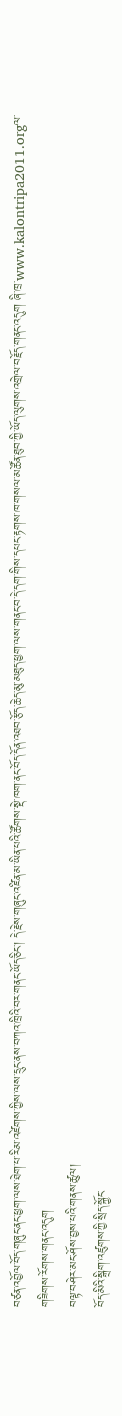བཙན་འབྱོལ་བོད་གཞུང་ནང་ཕྱག་ལས་ཐེག་པ་རིམ་འཛེགས་ཀྱིས་ལས་དྲུང་ནས་བཀའ་ཁྲིའི་བར་གནང་ཡོད་ཅིང་། དེ་རྗེས་གཞུང་འཛིན་མ་ཡིན་པའི་ཚོགས་སྡེ་ཁག་ནང་བོད་དོན་འཐབ་རྩོད་ཆེད་མུ་མཐུད་ཕྱག་ལས་གནང་བ་དེ་དག་གིས་དཔང་རྟགས་ཁ་གསལ་མཚོན་ཐུབ་ཀྱི་ཡོད་ལུགས་འགྲེལ་བརྗོད་གནང་འདུག ཞི་ཁྲ་www.kalontripa2011.orgལ་གཟིགས་རོགས་གནང་འདུག
བལྟ་བཤེར་མང་ཤོས་བྱས་པའི་གནས་ཚུལ།
བོད་མིའི་སྒྲིག་འཛུགས་ཀྱི་སྲིད་སྐྱོང་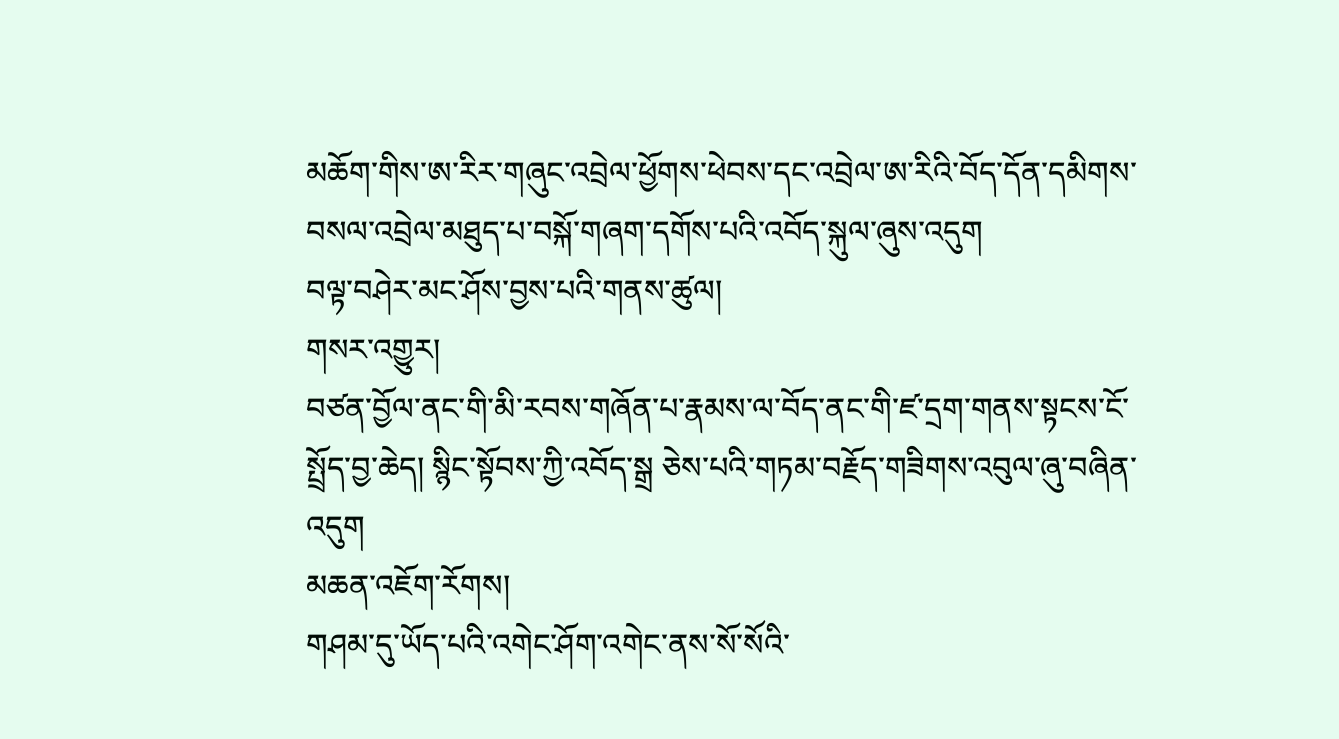མཆོག་གིས་ཨ་རིར་གཞུང་འབྲེལ་ཕྱོགས་ཕེབས་དང་འབྲེལ་ཨ་རིའི་བོད་དོན་དམིགས་བསལ་འབྲེལ་མཐུད་པ་བསྐོ་གཞག་དགོས་པའི་འབོད་སྐུལ་ཞུས་འདུག
བལྟ་བཤེར་མང་ཤོས་བྱས་པའི་གནས་ཚུལ།
གསར་འགྱུར།
བཙན་བྱོལ་ནང་གི་མི་རབས་གཞོན་པ་རྣམས་ལ་བོད་ནང་གི་ཛ་དྲག་གནས་སྟངས་ངོ་སྤྲོད་བྱ་ཆེད། སྙིང་སྟོབས་ཀྱི་འབོད་སྒྲ ཅེས་པའི་གཏམ་བརྗོད་གཟིགས་འབུལ་ཞུ་བཞིན་འདུག
མཆན་འཇོག་རོགས།
གཤམ་དུ་ཡོད་པའི་འགེང་ཤོག་འགེང་ནས་སོ་སོའི་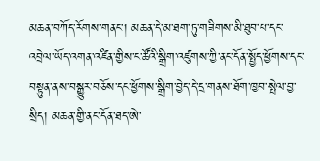མཆན་བཀོད་རོགས་གནང་། མཆན་དེ་མ་ཐག་ཏུ་གཟིགས་མི་ཐུབ་པ་དང་འབྲེལ་ཡོད་འགན་འཛིན་གྱིས་ང་ཚོའི་སྒྲིག་འཛུགས་ཀྱི་ནང་དོན་སྤྱོད་ཕྱོགས་དང་བསྟུན་ནས་བསྒྱུར་བཅོས་དང་ཕྱོགས་སྒྲིག་བྱེད་དེ་དྲ་གནས་ཐོག་ཁྱབ་སྤེལ་བྱ་སྲིད། མཆན་གྱི་ནང་དོན་ཐད་ཨེ་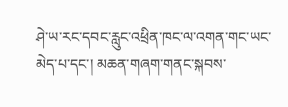ཤེ་ཡ་རང་དབང་རླུང་འཕྲིན་ཁང་ལ་འགན་གང་ཡང་མེད་པ་དང་། མཆན་གཞག་གནང་སྐབས་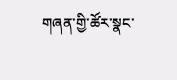གཞན་གྱི་ཚོར་སྣང་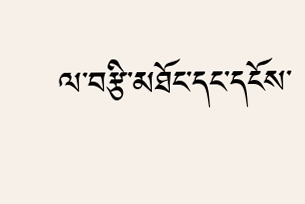ལ་བརྩི་མཐོང་དང་དངོས་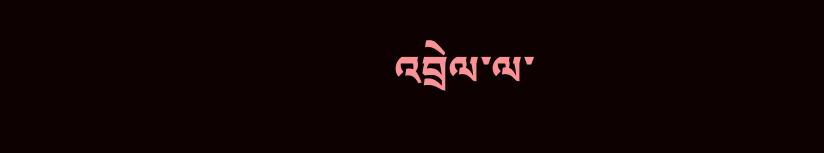འབྲེལ་ལ་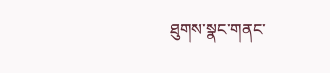ཐུགས་སྣང་གནང་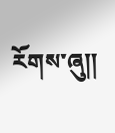རོགས་ཞུ༎